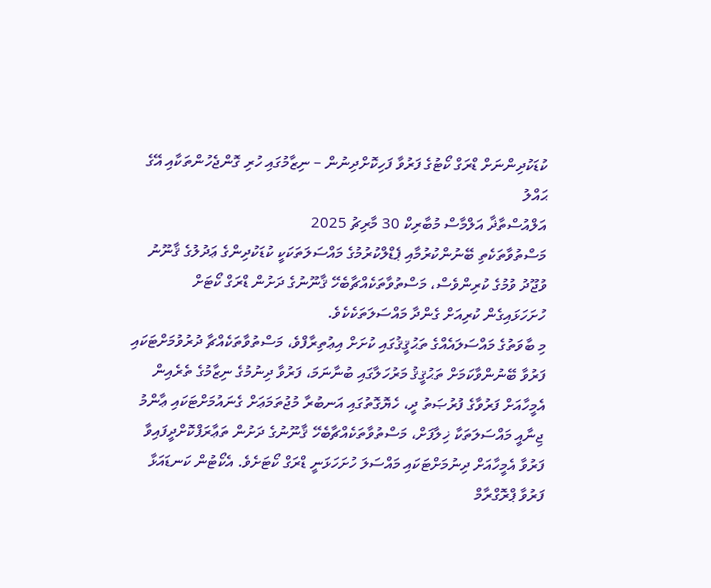ކުޑަކުދިންނަށް ޑްރަގް ކޯޓުގެ ފަރުވާ ފަހިކޮށްދިނުން – ނިޒާމުގައި ހުރި ގޮންޖެހުންތަކާއި އޭގެ ޙައްލު
އަލްއުސްތާޛާ އަލްމާސް މުބާރިކް 30 މާރިޗު 2025
މަސްތުވާތަކެތި ބޭނުންކުރުމާއި ޕެޑްލްކުރުމުގެ މައްސަލަތަކަކީ ކުޑަކުދިންގެ ޢަދުލުގެ ޤާނޫނު ވުޖޫދު ވުމުގެ ކުރިންވެސް، މަސްތުވާތަކެއްޗާބެހޭ ޤާނޫނުގެ ދަށުން ޑްރަގް ކޯޓަށް ހުށަހަޅައިގެން ކުރިއަށް ގެންދާ މައްސަލަތަކެކެވެ.
މި ބާވަތުގެ މައްސަލައެއްގެ ތަޙުޤީޤުގައި ކުށަށް އިޢުތިރާފްވެ، މަސްތުވާތަކެއްޗާ ދުރުވުމަށްޓަކައި ފަރުވާ ބޭނުންވާކަމަށް ތަޙުޤީޤު މަރުހަލާގައި ބުނާނަމަ، ފަރުވާ ދިނުމުގެ ނިޒާމުގެ ތެރެއިން އެމީހާއަށް ފަރުވާގެ ފުރުޞަތު ދީ، ހެޔޮގޮތުގައި އަނބުރާ މުޖުތަމަޢަށް ގެނައުމަށްޓަކައި ޢާންމު ޖިނާއީ މައްސަލަތަކާ ޚިލާފަށް، މަސްތުވާތަކެއްޗާބެހޭ ޤާނޫނުގެ ދަށުން ތަޢާރަފްކޮށްދީފައިވާ ފަރުވާ އެމީހާއަށް ދިނުމަށްޓަކައި މައްސަލަ ހުށަހަޅަނީ ޑްރަގް ކޯޓަށެވެ. އެކޯޓުން ކަނޑައަޅާ ފަރުވާ ޕްރޮގްރާމް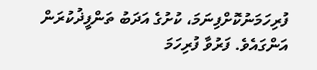ފުރިހަމަނުކޮށްފިނަމަ، ކުށުގެ އަދަބު ތަންފީޛުކުރަން އަންގައެވެ. ފަރުވާ ފުރިހަމަ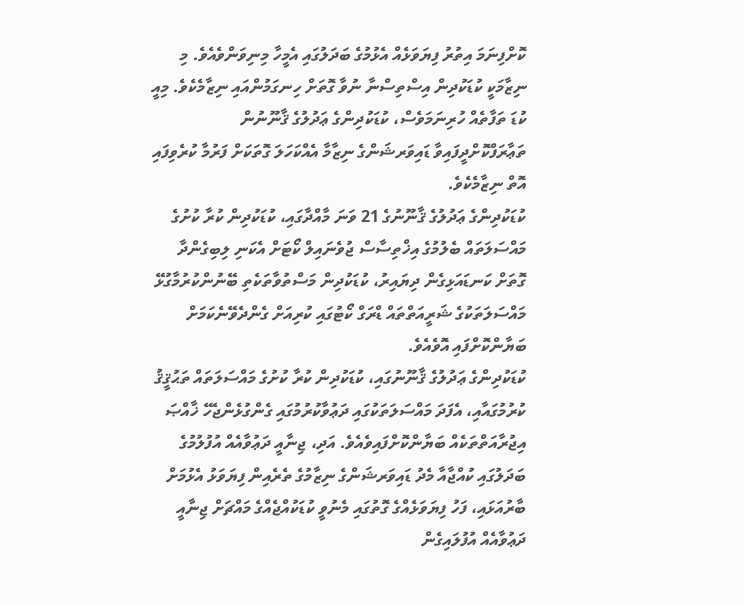ކޮށްފިނަމަ އިތުރު ފިޔަވަޅެއް އެޅުމުގެ ބަދަލުގައި އެމީހާ މިނިވަންވެއެވެ. މި ނިޒާމަކީ ކުޑަކުދިން އިސްތިސްނާ ނުވާ ގޮތަށް ހިނގަމުންއައި ނިޒާމެކެވެ. މިއީ ކުޑަ ތަފާތެއް ހުރިނަމަވެސް، ކުޑަކުދިންގެ ޢަދުލުގެ ޤާނޫނުން ތަޢާރަފްކޮށްދީފައިވާ ޑައިވަރޝަންގެ ނިޒާމާ އެއްކަހަލަ ގޮތަކަށް ފަރުމާ ކުރެވިފައި އޮތް ނިޒާމެކެވެ.
ކުޑަކުދިންގެ ޢަދުލުގެ ޤާނޫނުގެ 21 ވަނަ މާއްދާގައި، ކުޑަކުދިން ކުރާ ކުށުގެ މައްސަލަތައް ބެލުމުގެ އިޚްތިސާސް ޖުވެނައިލް ކޯޓަށް އެކަނި ލިބިގެންދާ ގޮތަށް ކަނޑައަޅިގެން ދިޔައިރު، ކުޑަކުދިން މަސްތުވާތަކެތި ބޭނުންކުރުމާގުޅޭ މައްސަލަތަކުގެ ޝަރީއަތްތައް ޑްރަގް ކޯޓުގައި ކުރިއަށް ގެންދެވޭނެކަމަށް ބަޔާންކޮށްފައި އޮވެއެވެ.
ކުޑަކުދިންގެ ޢަދުލުގެ ޤާނޫނުގައި، ކުޑަކުދިން ކުރާ ކުށުގެ މައްސަލަތައް ތަޙުޤީޤު ކުރުމުގައާއި، އެފަދަ މައްސަލަތަކުގައި ދަޢުވާކުރުމުގައި ގެންގުޅެންޖެހޭ ޚާއްޞަ އިޖުރާއަތްތަކެއް ބަޔާންކޮށްފައިވެއެވެ. އަދި، ޖިނާއީ ދަޢުވާއެއް އުފުލުމުގެ ބަދަލުގައި ކުއްޖާއާ މެދު ޑައިވަރޝަންގެ ނިޒާމުގެ ތެރެއިން ފިޔަވަޅު އެޅުމަށް ބާރުއަޅައި، ފަހު ފިޔަވަޅެއްގެ ގޮތުގައި މެނުވީ ކުޑަކުއްޖެއްގެ މައްޗަށް ޖިނާއީ ދަޢުވާއެއް އުފުލައިގެން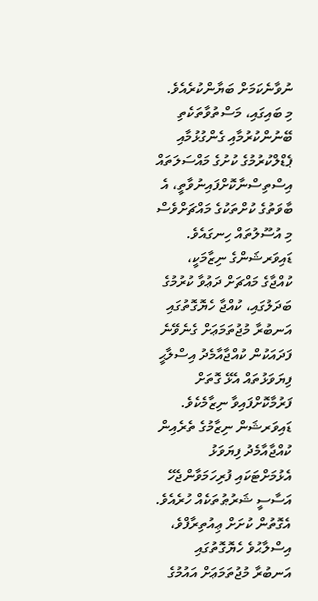ނުވާނެކަމަށް ބަޔާންކުރެއެވެ. މި ބައިގައި، މަސްތުވާތަކެތި ބޭނުންކުރުމާއި ގެންގުޅުމާއި ޕެޑްލްކުރުމުގެ ކުށުގެ މައްސަލަތައް އިސްތިސްނާކޮށްފައިނުވާތީ، އެ ބާވަތުގެ ކުށްތަކުގެ މައްޗަށްވެސް މި އުސޫލުތައް ހިނގައެވެ.
ޑައިވަރޝަންގެ ނިޒާމަކީ، ކުއްޖާގެ މައްޗަށް ދަޢުވާ ކުރުމުގެ ބަދަލުގައި، ކުއްޖާ ހެޔޮގޮތުގައި އަނބުރާ މުޖުތަމަޢަށް ގެނެވޭނެ ފަދައަކުން ކުއްޖާއާމެދު އިސްލާޙީ ފިޔަވަޅުތައް އެޅޭ ގޮތަށް ފަރުމާކޮށްފައިވާ ނިޒާމެކެވެ. ޑައިވަރޝަން ނިޒާމުގެ ތެރެއިން ކުއްޖާއާމެދު ފިޔަވަޅު އެޅުމަށްޓަކައި ފުރިހަމަވާންޖެހޭ އަސާސީ ޝަރުޠުތަކެއް ހުރެއެވެ. އެގޮތުން ކުށަށް ޢިއުތިރާފްވެ، އިސްލާޙުވެ ހެޔޮގޮތުގައި އަނބުރާ މުޖުތަމަޢަށް އައުމުގެ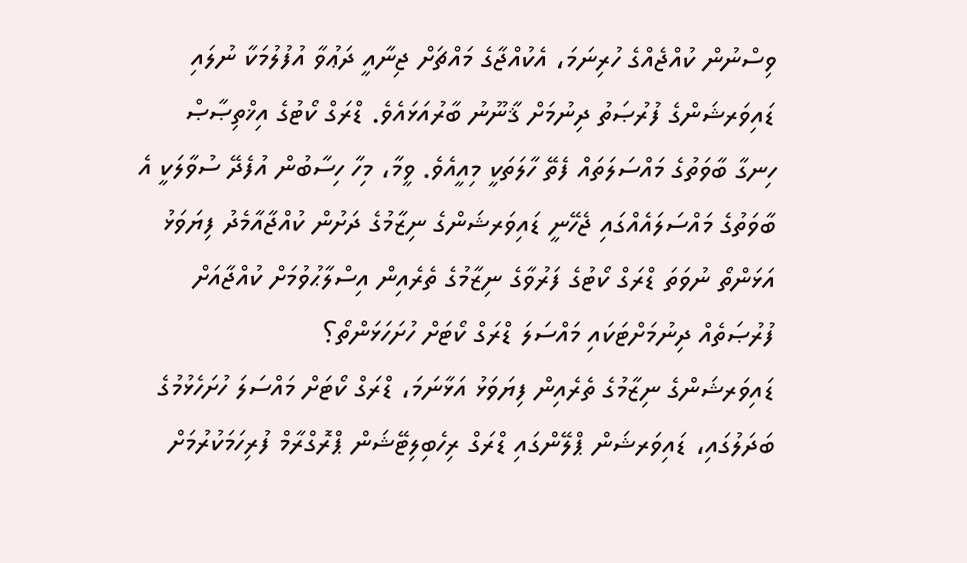ވިސްނުން ކުއްޖެއްގެ ހުރިނަމަ، އެކުއްޖާގެ މައްޗަށް ޖިނާއީ ދަޢުވާ އުފުލުމަކާ ނުލައި ޑައިވަރޝަންގެ ފުރުޞަތު ދިނުމަށް ޤާނޫނު ބާރުއަޅައެވެ. ޑްރަގް ކޯޓުގެ އިޚްތިޞާޞް ހިނގާ ބާވަތުގެ މައްސަލަތައް ފެތޭ ހާލަތަކީ މިއީއެވެ. ވީމާ، މިހާ ހިސާބުން އުފެދޭ ސުވާލަކީ އެ ބާވަތުގެ މައްސަލައެއްގައި ޖެހޭނީ ޑައިވަރޝަންގެ ނިޒާމުގެ ދަށުން ކުއްޖާއާމެދު ފިޔަވަޅު އަޅަންތޯ ނުވަތަ ޑްރަގް ކޯޓުގެ ފަރުވާގެ ނިޒާމުގެ ތެރެއިން އިސްލާޙުވުމަށް ކުއްޖާއަށް ފުރުޞަތެއް ދިނުމަށްޓަކައި މައްސަލަ ޑްރަގް ކޯޓަށް ހުށަހަޅަންތޯ؟
ޑައިވަރޝަންގެ ނިޒާމުގެ ތެރެއިން ފިޔަވަޅު އަޅާނަމަ، ޑްރަގް ކޯޓަށް މައްސަލަ ހުށަހެޅުމުގެ ބަދަލުގައި، ޑައިވަރޝަން ޕްލޭންގައި ޑްރަގް ރިހެބިލިޓޭޝަން ޕްރޮގްރާމް ފުރިހަމަކުރުމަށް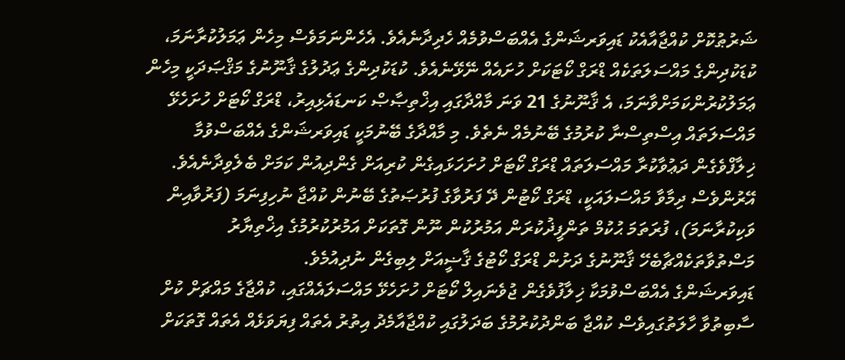ޝަރުޠުކޮށް ކުއްޖާއާއެކު ޑައިވަރޝަންގެ އެއްބަސްވުމެއް ހެދިދާނެއެވެ. އެހެންނަމަވެސް މިހެން ޢަމަލުކުރާނަމަ، ކުޑަކުދިންގެ މައްސަލަތަކެއް ޑްރަގް ކޯޓަކަށް ހުށައެއް ނޭޅޭނެއެވެ. ކުޑަކުދިންގެ ޢަދުލުގެ ޤާނޫނުގެ މަޤްޞަދަކީ މިހެން ޢަމަލުކުރުންކަމަށްވާނަމަ، އެ ޤާނޫނުގެ 21 ވަނަ މާއްދާގައި އިޚްތިޞާޞް ކަނޑައެޅިއިރު، ޑްރަގް ކޯޓަށް ހުށަހެޅޭ މައްސަލަތައް އިސްތިސްނާ ކުރުމުގެ ބޭނުމެއް ނެތެވެ. މި މާއްދާގެ ބޭނުމަކީ ޑައިވަރޝަންގެ އެއްބަސްވުމާ ޚިލާފްވެގެން ދަޢުވާކުރާ މައްސަލަތައް ޑްރަގް ކޯޓަށް ހުށަހަޅައިގެން ކުރިއަށް ގެންދިއުން ކަމަށް ބެލެވިދާނެއެވެ. އޭރުންވެސް ދިމާވާ މައްސަލައަކީ، ޑްރަގް ކޯޓުން ދޭ ފަރުވާގެ ފުރުޞަތުގެ ބޭނުން ކުއްޖާ ނުހިފިނަމަ (ފަރުވާއިން ވަކިކުރާނަމަ)، ފުރަތަމަ ޙުކުމް ތަންފީޛުކުރަން އަމުރުކުން ނޫން ގޮތަކަށް އަމުރުކުރުމުގެ އިޚްތިޔާރު މަސްތުވާތަކެއްޗާބެހޭ ޤާނޫނުގެ ދަށުން ޑްރަގް ކޯޓުގެ ޤާޟީއަށް ލިބިގެން ނުދިއުމެވެ.
ޑައިވަރޝަންގެ އެއްބަސްވުމަކާ ޚިލާފުވެގެން ޖުވެނައިލް ކޯޓަށް ހުށަހެޅޭ މައްސަލައެއްގައި، ކުއްޖާގެ މައްޗަށް ކުށް ސާބިތުވާ ހާލަތުގައިވެސް ކުއްޖާ ބަންދުކުރުމުގެ ބަދަލުގައި ކުއްޖާއާމެދު އިތުރު އެތައް ފިޔަވަޅެއް އެތައް ގޮތަކަށް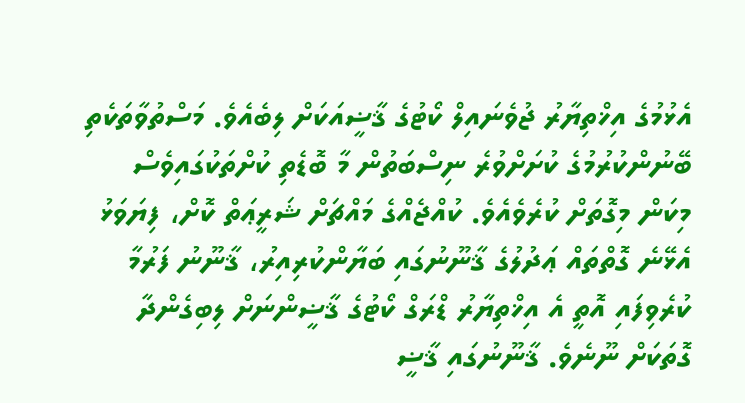އެޅުމުގެ އިޚްތިޔާރު ޖުވެނައިލް ކޯޓުގެ ޤާޟީއަކަށް ލިބެއެވެ. މަސްތުވާތަކެތި ބޭނުންކުރުމުގެ ކުށަށްވުރެ ނިސްބަތުން މާ ބޮޑެތި ކުށްތަކުގައިވެސް މިކަން މިގޮތަށް ކުރެވެއެވެ. ކުއްޖެއްގެ މައްޗަށް ޝަރީޢަތް ކޮށް، ފިޔަވަޅު އެޅޭނެ ގޮތްތައް ޢަދުލުގެ ޤާނޫނުގައި ބަޔާންކުރިއިރު، ޤާނޫނު ފަރުމާ ކުރެވިފައި އޮތީ އެ އިޚްތިޔާރު ޑްރަގް ކޯޓުގެ ޤާޟީންނަށް ލިބިގެންދާ ގޮތަކަށް ނޫނެވެ. ޤާނޫނުގައި ޤާޟީ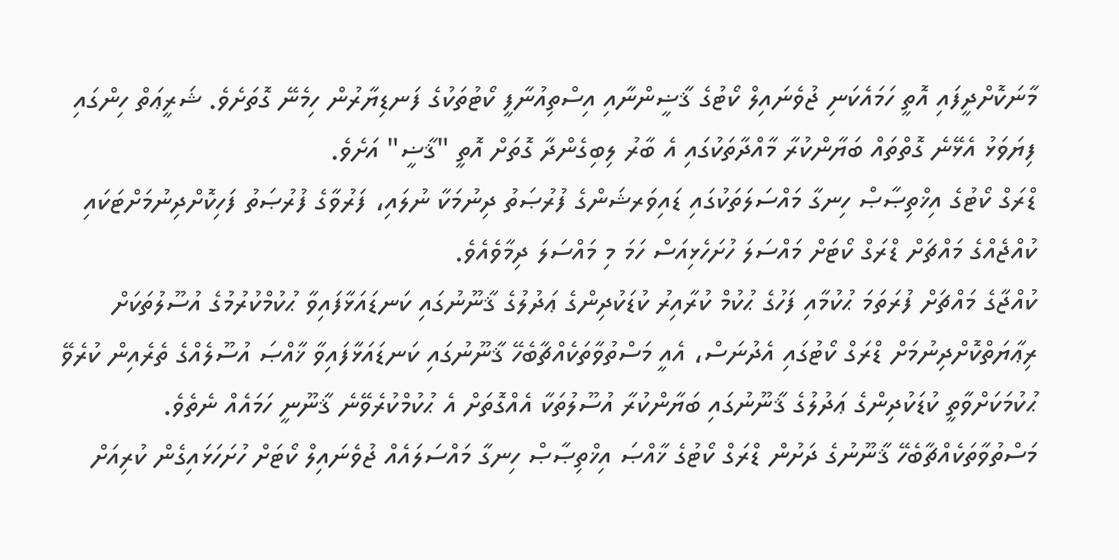މާނަކޮށްދީފައި އޮތީ ހަމައެކަނި ޖުވެނައިލް ކޯޓުގެ ޤާޟީންނާއި އިސްތިއުނާފީ ކޯޓުތަކުގެ ފަނޑިޔާރުން ހިމެނޭ ގޮތަށެވެ. ޝަރީޢަތް ހިންގައި ފިޔަވަޅު އެޅޭނެ ގޮތްތައް ބަޔާންކުރާ މާއްދާތަކުގައި އެ ބާރު ލިބިގެންދާ ގޮތަށް އޮތީ "ޤާޟީ" އަށެވެ.
ޑްރަގް ކޯޓުގެ އިޚްތިޞާޞް ހިނގާ މައްސަލަތަކުގައި ޑައިވަރޝަންގެ ފުރުޞަތު ދިނުމަކާ ނުލައި، ފަރުވާގެ ފުރުޞަތު ފަހިކޮށްދިނުމަށްޓަކައި ކުއްޖެއްގެ މައްޗަށް ޑްރަގް ކޯޓަށް މައްސަލަ ހުށަހެޅިއަސް ހަމަ މި މައްސަލަ ދިމާވެއެވެ.
ކުއްޖާގެ މައްޗަށް ފުރަތަމަ ޙުކުމާއި ފަހުގެ ޙުކުމް ކުރާއިރު ކުޑަކުދިންގެ ޢަދުލުގެ ޤާނޫނުގައި ކަނޑައަޅާފައިވާ ޙުކުމްކުރުމުގެ އުސޫލުތަކަށް ރިޢާޔަތްކޮށްދިނުމަށް ޑްރަގް ކޯޓުގައި އެދުނަސް، އެއީ މަސްތުވާތަކެއްޗާބެހޭ ޤާނޫނުގައި ކަނޑައަޅާފައިވާ ޚާއްޞަ އުސޫލެއްގެ ތެރެއިން ކުރެވޭ ޙުކުމަކަށްވާތީ ކުޑަކުދިންގެ ޢަދުލުގެ ޤާނޫނުގައި ބަޔާންކުރާ އުސޫލުތަކާ އެއްގޮތަށް އެ ޙުކުމްކުރެވޭނެ ޤާނޫނީ ހަމައެއް ނެތެވެ.
މަސްތުވާތަކެއްޗާބެހޭ ޤާނޫނުގެ ދަށުން ޑްރަގް ކޯޓުގެ ޚާއްޞަ އިޚްތިޞާޞް ހިނގާ މައްސަލައެއް ޖުވެނައިލް ކޯޓަށް ހުށަހަޅައިގެން ކުރިއަށް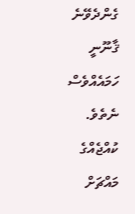ގެންދެވޭނެ ޤާނޫނީ ހަމައެއްވެސް ނެތެވެ. ކުއްޖެއްގެ މައްޗަށް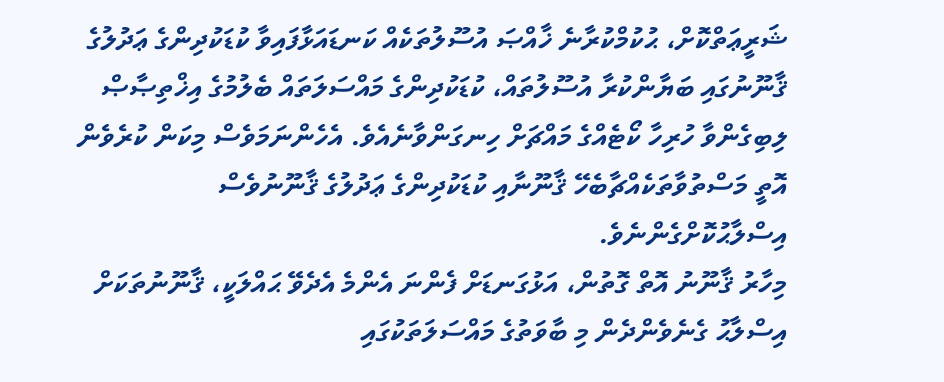ޝަރީޢަތްކޮށް، ޙުކުމްކުރާނެ ޚާއްޞަ އުސޫލުތަކެއް ކަނޑައަޅާފައިވާ ކުޑަކުދިންގެ ޢަދުލުގެ ޤާނޫނުގައި ބަޔާންކުރާ އުސޫލުތައް، ކުޑަކުދިންގެ މައްސަލަތައް ބެލުމުގެ އިޚްތިޞާޞް ލިބިގެންވާ ހުރިހާ ކޯޓެއްގެ މައްޗަށް ހިނގަންވާނެއެވެ. އެހެންނަމަވެސް މިކަން ކުރެވެން އޮތީ މަސްތުވާތަކެއްޗާބެހޭ ޤާނޫނާއި ކުޑަކުދިންގެ ޢަދުލުގެ ޤާނޫނުވެސް އިސްލާޙުކޮށްގެންނެވެ.
މިހާރު ޤާނޫނު އޮތް ގޮތުން، އަޅުގަނޑަށް ފެންނަ އެންމެ އެދެވޭ ޙައްލަކީ، ޤާނޫނުތަކަށް އިސްލާޙު ގެނެވެންދެން މި ބާވަތުގެ މައްސަލަތަކުގައި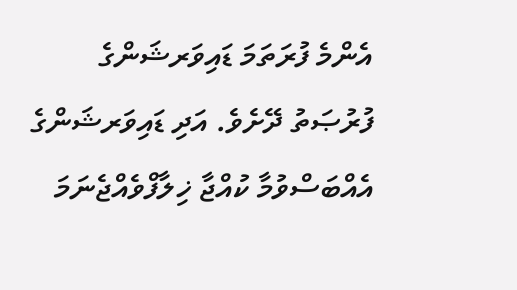އެންމެ ފުރަތަމަ ޑައިވަރޝަންގެ ފުރުޞަތު ދޭށެވެ. އަދި ޑައިވަރޝަންގެ އެއްބަސްވުމާ ކުއްޖާ ޚިލާފްވެއްޖެނަމަ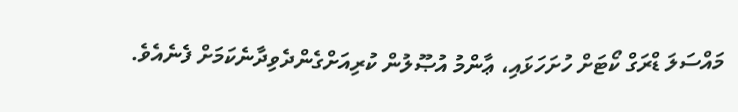މައްސަލަ ޑްރަގް ކޯޓަށް ހުށަހަޅައި، ޢާންމު އުޞޫލުން ކުރިއަށްގެންދެވިދާނެކަމަށް ފެނެއެވެ.